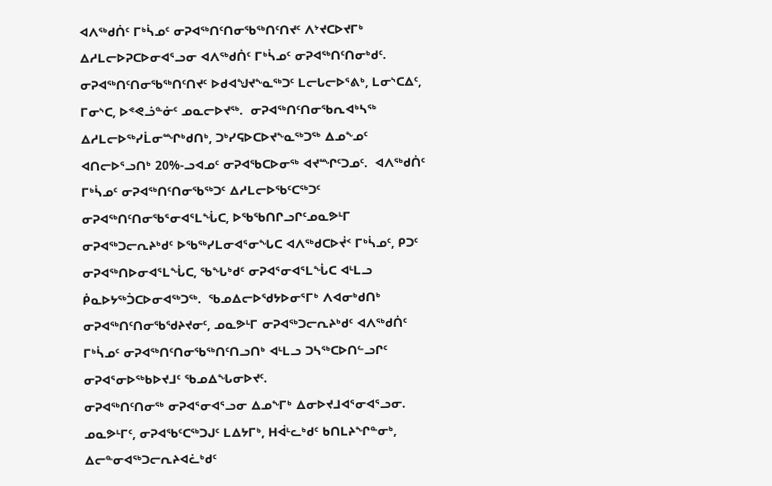ᐊᐱᖅᑯᑏᑦ ᒥᒃᓵᓄᑦ ᓂᕈᐊᖅᑎᑦᑎᓂᖃᖅᑎᑦᑎᔪᑦ ᐱᔾᔪᑕᐅᔪᒥᒃ ᐃᓱᒪᓕᐅᕈᑕᐅᓂᐊᕐᓗᓂ ᐊᐱᖅᑯᑏᑦ ᒥᒃᓵᓄᑦ ᓂᕈᐊᖅᑎᑦᑎᓂᒃᑯᑦ.  ᓂᕈᐊᖅᑎᑦᑎᓂᖃᖅᑎᑦᑎᔪᑦ ᐅᑯᐊᖑᔪᖕᓇᖅᑐᑦ ᒪᓕᒐᓕᐅᕐᕕᒃ, ᒪᓂᔅᑕᐃᑦ, ᒥᓂᔅᑕ, ᐅᕝᕙᓘᓐᓃᑦ ᓄᓇᓕᐅᔪᖅ.  ᓂᕈᐊᖅᑎᑦᑎᓂᖃᕆᐊᒃᓴᖅ ᐃᓱᒪᓕᐅᖅᓯᒫᓂᙱᒃᑯᑎᒃ, ᑐᒃᓯᕋᐅᑕᐅᔪᖕᓇᖅᑐᖅ ᐃᓄᖕᓄᑦ ᐊᑎᓕᐅᕐᓗᑎᒃ 20%-ᓗᐊᓄᑦ ᓂᕈᐊᖃᑕᐅᓂᖅ ᐊᔪᙱᑦᑐᓄᑦ.  ᐊᐱᖅᑯᑏᑦ ᒥᒃᓵᓄᑦ ᓂᕈᐊᖅᑎᑦᑎᓂᖃᖅᑐᑦ ᐃᓱᒪᓕᐅᖃᑦᑕᖅᑐᑦ ᓂᕈᐊᖅᑎᑦᑎᓂᖃᕐᓂᐊᕐᒪᖔᑕ, ᐅᖃᖃᑎᒋᓗᒋᑦᓄᓇᕗᒻᒥ ᓂᕈᐊᖅᑐᓕᕆᔨᒃᑯᑦ ᐅᖃᖅᓯᒪᓂᐊᕐᓂᖓᑕ ᐊᐱᖅᑯᑕᐅᔫᑉ ᒥᒃᓵᓄᑦ, ᑭᑐᑦ ᓂᕈᐊᖅᑎᐅᓂᐊᕐᒪᖔᑕ, ᖃᖓᒃᑯᑦ ᓂᕈᐊᕐᓂᐊᕐᒪᖔᑕ ᐊᒻᒪᓗ ᑮᓇᐅᔭᖅᑑᑕᐅᓂᐊᖅᑐᖅ.  ᖃᓄᐃᓕᐅᖁᔭᐅᓂᕐᒥᒃ ᐱᐊᓂᒃᑯᑎᒃ ᓂᕈᐊᖅᑎᑦᑎᓂᖃᖁᔨᔪᓂᑦ, ᓄᓇᕗᒻᒥ ᓂᕈᐊᖅᑐᓕᕆᔨᒃᑯᑦ ᐊᐱᖅᑯᑏᑦ ᒥᒃᓵᓄᑦ ᓂᕈᐊᖅᑎᑦᑎᓂᖃᖅᑎᑦᑎᓗᑎᒃ ᐊᒻᒪᓗ ᑐᓴᖅᑕᐅᑎᓪᓗᒋᑦ ᓂᕈᐊᕐᓂᐅᖅᑲᐅᔪᒧᑦ ᖃᓄᐃᖓᓂᐅᔪᑦ.
ᓂᕈᐊᖅᑎᑦᑎᓂᖅ ᓂᕈᐊᕐᓂᐊᕐᓗᓂ ᐃᓄᖕᒥᒃ ᐃᓂᐅᔪᒧᐊᕐᓂᐊᕐᓗᓂ.  ᓄᓇᕗᒻᒥᑦ, ᓂᕈᐊᖃᑦᑕᖅᑐᒍᑦ ᒪᐃᔭᒥᒃ, ᕼᐋᒻᓚᒃᑯᑦ ᑲᑎᒪᔨᖏᓐᓂᒃ, ᐃᓕᓐᓂᐊᖅᑐᓕᕆᔨᐊᓛᒃᑯᑦ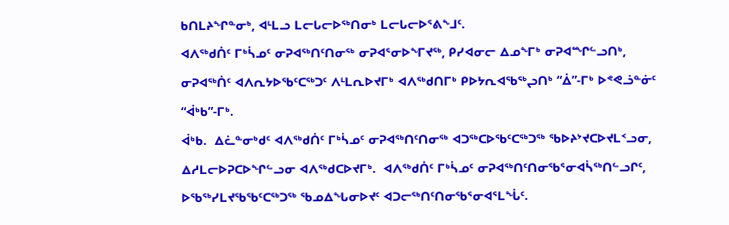ᑲᑎᒪᔨᖏᓐᓂᒃ, ᐊᒻᒪᓗ ᒪᓕᒐᓕᐅᖅᑎᓂᒃ ᒪᓕᒐᓕᐅᕐᕕᖕᒧᑦ.
ᐊᐱᖅᑯᑏᑦ ᒥᒃᓵᓄᑦ ᓂᕈᐊᖅᑎᑦᑎᓂᖅ ᓂᕈᐊᕐᓂᐅᖕᒥᔪᖅ, ᑭᓯᐊᓂᓕ ᐃᓄᖕᒥᒃ ᓂᕈᐊᙱᓪᓗᑎᒃ, ᓂᕈᐊᖅᑏᑦ ᐊᐱᕆᔭᐅᖃᑦᑕᖅᑐᑦ ᐱᒻᒪᕆᐅᔪᒥᒃ ᐊᐱᖅᑯᑎᒥᒃ ᑭᐅᔭᕆᐊᖃᖅᖢᑎᒃ “ᐄ”-ᒥᒃ ᐅᕝᕙᓘᓐᓃᑦ “ᐋᒃᑲ”-ᒥᒃ.
ᐋᒃᑲ.  ᐃᓛᓐᓂᒃᑯᑦ ᐊᐱᖅᑯᑏᑦ ᒥᒃᓵᓄᑦ ᓂᕈᐊᖅᑎᑦᑎᓂᖅ ᐊᑐᖅᑕᐅᖃᑦᑕᖅᑐᖅ ᖃᐅᔨᔾᔪᑕᐅᔪᒪᑉᓗᓂ, ᐃᓱᒪᓕᐅᕈᑕᐅᖏᓪᓗᓂ ᐊᐱᖅᑯᑕᐅᔪᒥᒃ.  ᐊᐱᖅᑯᑏᑦ ᒥᒃᓵᓄᑦ ᓂᕈᐊᖅᑎᑦᑎᓂᖃᕐᓂᐊᓵᖅᑎᓪᓗᒋᑦ, ᐅᖃᖅᓯᒪᔪᖃᖃᑦᑕᖅᑐᖅ ᖃᓄᐃᖓᓂᐅᔪᑦ ᐊᑐᓕᖅᑎᑦᑎᓂᖃᕐᓂᐊᕐᒪᖔᑦ.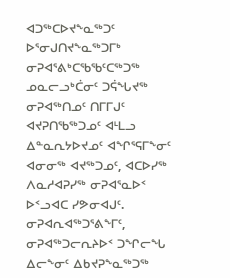ᐊᑐᖅᑕᐅᔪᖕᓇᖅᑐᑦ
ᐅᕐᓂᒍᑎᔪᖕᓇᖅᑐᒥᒃ ᓂᕈᐊᕐᕕᒃᑕᖃᖃᑦᑕᖅᑐᖅ ᓄᓇᓕᓗᒃᑖᓂᑦ ᑐᕌᖓᔪᖅ ᓂᕈᐊᖅᑎᓄᑦ ᑎᒥᒥᒍᑦ ᐊᔪᕈᑎᖃᖅᑐᓄᑦ ᐊᒻᒪᓗ ᐃᓐᓇᕆᔭᐅᔪᓄᑦ ᐊᖏᕐᕋᒥᖕᓂᑦ ᐊᓂᓂᖅ ᐊᔪᖅᑐᓄᑦ, ᐊᑕᐅᓯᖅ ᐱᓇᓱᐊᕈᓯᖅ ᓂᕈᐊᕐᓇᐅᑉ ᐅᑉᓗᐊᑕ ᓯᕗᓂᐊᒍᑦ.
ᓂᕈᐊᕆᐊᖅᑐᕐᕕᖕᒥᑦ, ᓂᕈᐊᖅᑐᓕᕆᔨᐅᑉ ᑐᖏᓕᖓ ᐃᓕᖕᓂᑦ ᐃᑲᔪᕈᖕᓇᖅᑐᖅ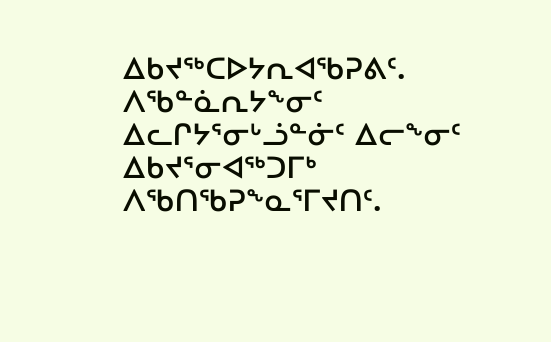ᐃᑲᔪᖅᑕᐅᔭᕆᐊᖃᕈᕕᑦ. ᐱᖃᓐᓈᕆᔭᖕᓂᑦ ᐃᓚᒋᔭᕐᓂᒡᓘᓐᓃᑦ ᐃᓕᖕᓂᑦ ᐃᑲᔪᕐᓂᐊᖅᑐᒥᒃ ᐱᖃᑎᖃᕈᖕᓇᕐᒥᔪᑎᑦ.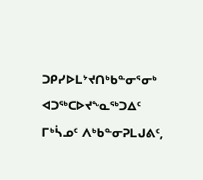ᑐᑭᓯᐅᒪᔾᔪᑎᒃᑲᓐᓂᕐᓂᒃ ᐊᑐᖅᑕᐅᔪᖕᓇᖅᑐᐃᑦ ᒥᒃᓵᓄᑦ ᐱᒃᑲᓐᓂᕈᒪᒍᕕᑦ,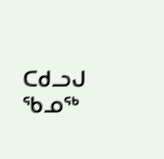ᑕᑯᓗᒍ ᖃᓄᖅ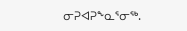ᓂᕈᐊᕈᖕᓇᕐᓂᖅ.